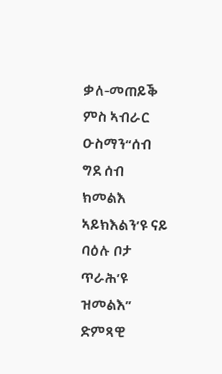ቃለ-መጠይቕ ምስ ኣብራር ዑስማን“ሰብ ግደ ሰብ ክመልእ ኣይክእልን’ዩ ናይ ባዕሉ ቦታ ጥራሕ’ዩ ዝመልእ” ድምጻዊ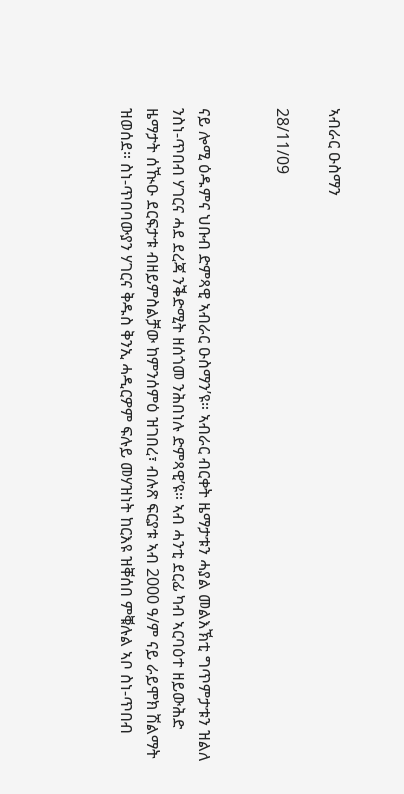ኣብራር ዑስማን

28/11/09


ናይ ሎሚ ዕዱምና ህቡብ ድምጻዊ ኣብራር ዑስማን’ዩ። ኣብራር ብርቀት ዜማታቱን ሓያል መልእኽቲ ግጥምታቱን ዝልለ ንስነ-ጥበብ ሃገርና ሓደ ደረጃ ንቕድሚት ዘሰጎመ ንሕበነሉ ድምጻዊ’ዩ። ኣብ ሓንቲ ደርፊ ካብ ኣርባዕተ ዘይውሕድ ዜማታት ሰዂዑ ደርፍታቱ ብዘይምስልቻው ከምንሰምዕ ዝገበረ፣ ብሉጽ ፍርያቱ ኣብ 2000 ዓ/ም ናይ ራይሞክ ሽልማት ዝወሰደ። ስነ-ጥበባውያን ሃገርና ቅዱስ ቅንኢ ሓዲርዎም ፍሉይ መሃዝነት ከርእዩ ዝቐሰበ ምቑሉል ኣቦ ስነ-ጥበብ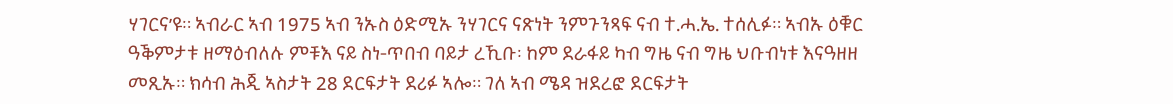ሃገርና’ዩ። ኣብራር ኣብ 1975 ኣብ ንኡስ ዕድሚኡ ንሃገርና ናጽነት ንምጉንጻፍ ናብ ተ.ሓ.ኤ. ተሰሊፉ። ኣብኡ ዕቑር ዓቕምታቱ ዘማዕብለሉ ምቹእ ናይ ስነ-ጥበብ ባይታ ረኺቡ፡ ከም ደራፋይ ካብ ግዜ ናብ ግዜ ህቡብነቱ እናዓዘዘ መጺኡ። ክሳብ ሕጂ ኣስታት 28 ደርፍታት ደሪፉ ኣሎ። ገለ ኣብ ሜዳ ዝደረፎ ደርፍታት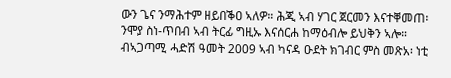ውን ጌና ንማሕተም ዘይበቕዐ ኣለዎ። ሕጂ ኣብ ሃገር ጀርመን እናተቐመጠ፡ ንሞያ ስነ-ጥበብ ኣብ ትርፊ ግዚኡ እናሰርሐ ከማዕብሎ ይህቅን ኣሎ። ብኣጋጣሚ ሓድሽ ዓመት 2009 ኣብ ካናዳ ዑደት ክገብር ምስ መጽአ፡ ነቲ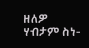ዘለዎ ሃብታም ስነ-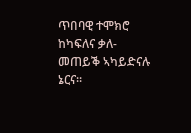ጥበባዊ ተሞክሮ ከካፍለና ቃለ-መጠይቕ ኣካይድናሉ ኔርና።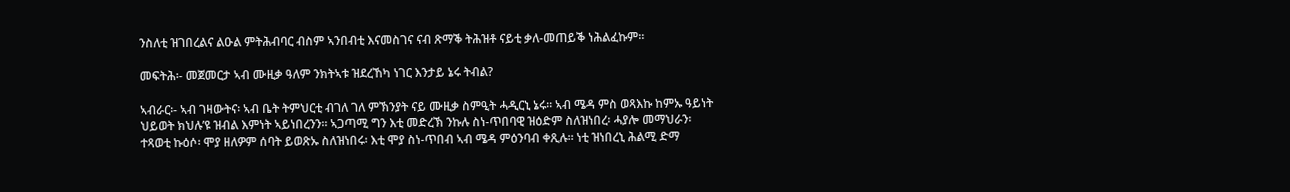ንስለቲ ዝገበረልና ልዑል ምትሕብባር ብስም ኣንበብቲ እናመስገና ናብ ጽማቕ ትሕዝቶ ናይቲ ቃለ-መጠይቕ ነሕልፈኩም።

መፍትሕ፡- መጀመርታ ኣብ ሙዚቃ ዓለም ንክትኣቱ ዝደረኸካ ነገር እንታይ ኔሩ ትብል?

ኣብራር፡- ኣብ ገዛውትና፡ ኣብ ቤት ትምህርቲ ብገለ ገለ ምኽንያት ናይ ሙዚቃ ስምዒት ሓዲርኒ ኔሩ። ኣብ ሜዳ ምስ ወጻእኩ ከምኡ ዓይነት ህይወት ክህሉ’ዩ ዝብል እምነት ኣይነበረንን። ኣጋጣሚ ግን እቲ መድረኽ ንኩሉ ስነ-ጥበባዊ ዝዕድም ስለዝነበረ፡ ሓያሎ መማህራን፡ ተጻወቲ ኩዕሶ፡ ሞያ ዘለዎም ሰባት ይወጽኡ ስለዝነበሩ፡ እቲ ሞያ ስነ-ጥበብ ኣብ ሜዳ ምዕንባብ ቀጺሉ። ነቲ ዝነበረኒ ሕልሚ ድማ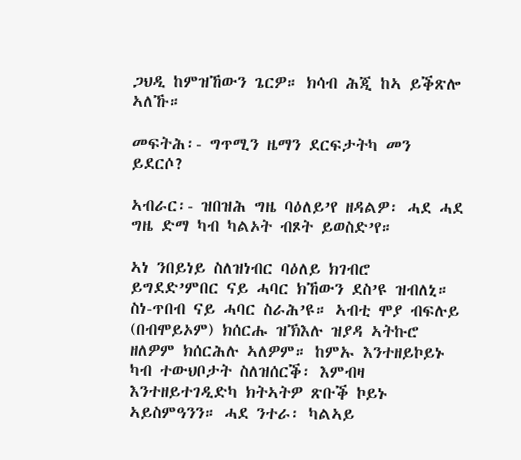ጋህዲ ከምዝኸውን ጌርዎ። ክሳብ ሕጂ ከኣ ይቕጽሎ ኣለኹ።

መፍትሕ፡- ግጥሚን ዜማን ደርፍታትካ መን ይደርሶ?

ኣብራር፡- ዝበዝሕ ግዜ ባዕለይ’የ ዘዳልዎ፡ ሓደ ሓደ ግዜ ድማ ካብ ካልኦት ብጾት ይወስድ’የ።

ኣነ ንበይነይ ስለዝነብር ባዕለይ ክገብሮ ይግደድ’ምበር ናይ ሓባር ክኸውን ደስ’ዩ ዝብለኒ። ስነ-ጥበብ ናይ ሓባር ስራሕ’ዩ። ኣብቲ ሞያ ብፍሉይ (በብሞይኦም) ክሰርሑ ዝኽእሉ ዝያዳ ኣትኩሮ ዘለዎም ክሰርሕሉ ኣለዎም። ከምኡ እንተዘይኮይኑ ካብ ተውህቦታት ስለዝሰርቕ፡ እምብዛ እንተዘይተገዲድካ ክትኣትዎ ጽቡቕ ኮይኑ ኣይስምዓንን። ሓደ ንተራ፡ ካልኣይ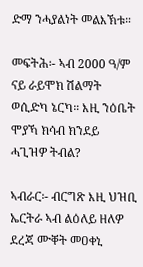ድማ ንሓያልነት መልእኽቱ።

መፍትሕ፡- ኣብ 2000 ዓ/ም ናይ ራይሞክ ሽልማት ወሲድካ ኔርካ። እዚ ንዕቤት ሞያኻ ክሳብ ክንደይ ሓጊዝዎ ትብል?

ኣብራር፡- ብርግጽ እዚ ህዝቢ ኤርትራ ኣብ ልዕለይ ዘለዎ ደረጃ ሙቐት መዐቀኒ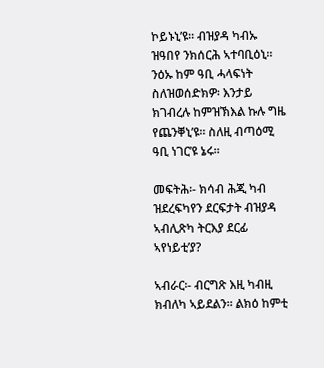ኮይኑኒ’ዩ። ብዝያዳ ካብኡ ዝዓበየ ንክሰርሕ ኣተባቢዕኒ። ንዕኡ ከም ዓቢ ሓላፍነት ስለዝወሰድክዎ፡ እንታይ ክገብረሉ ከምዝኽእል ኩሉ ግዜ የጨንቐኒ’ዩ። ስለዚ ብጣዕሚ ዓቢ ነገር’ዩ ኔሩ።

መፍትሕ፡- ክሳብ ሕጂ ካብ ዝደረፍካየን ደርፍታት ብዝያዳ ኣብሊጽካ ትርእያ ደርፊ ኣየነይቲ’ያ?

ኣብራር፡- ብርግጽ እዚ ካብዚ ክብለካ ኣይደልን። ልክዕ ከምቲ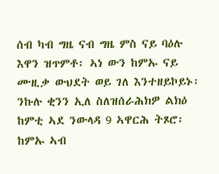ሰብ ካብ ግዜ ናብ ግዜ ምስ ናይ ባዕሉ እዋን ዝጥምቶ፡ ኣነ ውን ከምኡ ናይ ሙዚቃ ውህደት ወይ ገለ እንተዘይኮይኑ፡ ንኩሉ ቂንን ኢለ ስለዝሰራሕክዎ ልክዕ ከምቲ ኣደ ንውላዳ 9 ኣዋርሕ ትጾሮ፡ ከምኡ ኣብ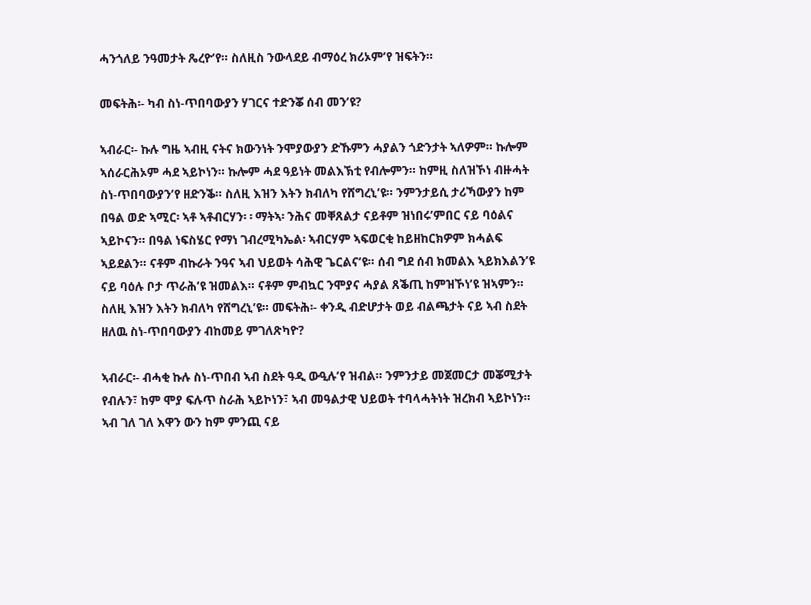ሓንጎለይ ንዓመታት ጼረዮ’የ። ስለዚስ ንውላደይ ብማዕረ ክሪኦም’የ ዝፍትን።

መፍትሕ፡- ካብ ስነ-ጥበባውያን ሃገርና ተድንቖ ሰብ መን’ዩ?

ኣብራር፡- ኩሉ ግዜ ኣብዚ ናትና ክውንነት ንሞያውያን ድኹምን ሓያልን ጎድንታት ኣለዎም። ኩሎም ኣሰራርሕኦም ሓደ ኣይኮነን። ኩሎም ሓደ ዓይነት መልእኽቲ የብሎምን። ከምዚ ስለዝኾነ ብዙሓት ስነ-ጥበባውያን’የ ዘድንቕ። ስለዚ እዝን እትን ክብለካ የሸግረኒ’ዩ። ንምንታይሲ ታሪኻውያን ከም በዓል ወድ ኣሚር፡ ኣቶ ኣቶብርሃን፡ ፡ ማትኣ፡ ንሕና መቐጸልታ ናይቶም ዝነበሩ’ምበር ናይ ባዕልና ኣይኮናን። በዓል ነፍስሄር የማነ ገብረሚካኤል፡ ኣብርሃም ኣፍወርቂ ከይዘከርክዎም ክሓልፍ ኣይደልን። ናቶም ብኩራት ንዓና ኣብ ህይወት ሳሕዊ ጌርልና’ዩ። ሰብ ግደ ሰብ ክመልእ ኣይክእልን’ዩ ናይ ባዕሉ ቦታ ጥራሕ’ዩ ዝመልእ። ናቶም ምብኳር ንሞያና ሓያል ጸቕጢ ከምዝኾነ’ዩ ዝኣምን። ስለዚ እዝን እትን ክብለካ የሸግረኒ’ዩ። መፍትሕ፡- ቀንዲ ብድሆታት ወይ ብልጫታት ናይ ኣብ ስደት ዘለዉ ስነ-ጥበባውያን ብከመይ ምገለጽካዮ?

ኣብራር፡- ብሓቂ ኩሉ ስነ-ጥበብ ኣብ ስደት ዓዲ ውዒሉ’የ ዝብል። ንምንታይ መጀመርታ መቖሚታት የብሉን፣ ከም ሞያ ፍሉጥ ስራሕ ኣይኮነን፣ ኣብ መዓልታዊ ህይወት ተባላሓትነት ዝረክብ ኣይኮነን። ኣብ ገለ ገለ እዋን ውን ከም ምንጪ ናይ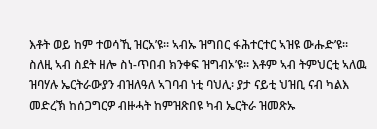እቶት ወይ ከም ተወሳኺ ዝርአ’ዩ። ኣብኡ ዝግበር ፋሕተርተር ኣዝዩ ውሑድ’ዩ። ስለዚ ኣብ ስደት ዘሎ ስነ-ጥበብ ክንቀፍ ዝግብኦ’ዩ። እቶም ኣብ ትምህርቲ ኣለዉ ዝባሃሉ ኤርትራውያን ብዝለዓለ ኣገባብ ነቲ ባህሊ፡ ያታ ናይቲ ህዝቢ ናብ ካልእ መድረኽ ከሰጋግርዎ ብዙሓት ከምዝጽበዩ ካብ ኤርትራ ዝመጽኡ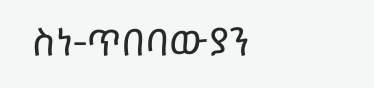ስነ-ጥበባውያን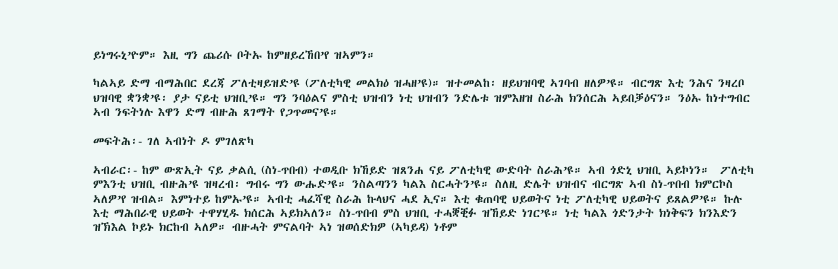ይነግሩኒ’ዮም። እዚ ግን ጨሪሱ ቦትኡ ከምዘይረኸበ’የ ዝኣምን።

ካልኣይ ድማ ብማሕበር ደረጃ ፖለቲዛይዝድ’ዩ (ፖለቲካዊ መልክዕ ዝሓዘ’ዩ)። ዝተመልከ፡ ዘይህዝባዊ ኣገባብ ዘለዎ’ዩ። ብርግጽ እቲ ንሕና ንዛረቦ ህዝባዊ ቋንቋ’ዩ፡ ያታ ናይቲ ህዝቢ’ዩ። ግን ንባዕልና ምስቲ ህዝብን ነቲ ህዝብን ንድሌቱ ዝምእዘዝ ስራሕ ክንሰርሕ ኣይበቓዕናን። ንዕኡ ከነተግብር ኣብ ንፍትነሉ እዋን ድማ ብዙሕ ጸገማት የጋጥመና’ዩ።

መፍትሕ፡- ገለ ኣብነት ዶ ምገለጽካ

ኣብራር፡- ከም ውጽኢት ናይ ቃልሲ (ስነ-ጥበብ) ተወዲቡ ክኸይድ ዝጸንሐ ናይ ፖለቲካዊ ውድባት ስራሕ’ዩ። ኣብ ጎድኒ ህዝቢ ኣይኮነን።  ፖለቲካ ምእንቲ ህዝቢ ብዙሕ’ዩ ዝዛረብ፡ ግብሩ ግን ውሑድ’ዩ። ንስልጣንን ካልእ ስርሓትን’ዩ። ስለዚ ድሌት ህዝብና ብርግጽ ኣብ ስነ-ጥበብ ክምርኮስ ኣለዎ’የ ዝብል። እምነተይ ከምኡ’ዩ። ኣብቲ ሓፈሻዊ ስራሕ ኩላህና ሓደ ኢና። እቲ ቁጠባዊ ህይወትና ነቲ ፖለቲካዊ ህይወትና ይጸልዎ’ዩ። ኩሉ እቲ ማሕበራዊ ህይወት ተዋሃሂዱ ክሰርሕ ኣይክኣለን። ስነ-ጥበብ ምስ ህዝቢ ተሓቛቒፉ ዝኸይድ ነገር’ዩ። ነቲ ካልእ ጎድንታት ክነቅፍን ክንእድን ዝኽእል ኮይኑ ክርከብ ኣለዎ። ብዙሓት ምናልባት ኣነ ዝወሰድክዎ (ኣካይዳ) ነቶም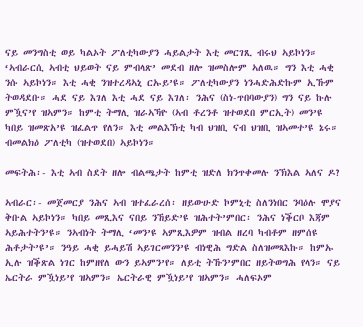ናይ መንግስቲ ወይ ካልኦት ፖለቲካውያን ሓይልታት እቲ መርገጺ ብሩህ ኣይኮነን። ‘ኣብራርሲ ኣብቲ ህይወት ናይ ምብላጽ’ መደብ ዘሎ ዝመስሎም ኣለዉ። ግን እቲ ሓቂ ንሱ ኣይኮነን። እቲ ሓቂ ንዝተረዳኣኒ ርኡይ’ዩ። ፖለቲካውያን ነንሓድሕድኩም ኢኹም ትወዳደቡ። ሓደ ናይ እገለ እቲ ሓደ ናይ እገለ፡ ንሕና (ስነ-ጥበባውያን) ግን ናይ ኩሉ ምዃና’የ ዝኣምን። ከምቲ ትማሊ ዝራኣኻዮ (ኣብ ቶረንቶ ዝተወደበ ምርኢት) መን’ዩ ካበይ ዝመጽአ’ዩ ዝፈልጥ የለን። እቲ መልእኽቲ ካብ ህዝቢ ናብ ህዝቢ ዝኣመተ’ዩ ኔሩ። ብመልክዕ ፖለቲካ (ዝተወደበ) ኣይኮነን።

መፍትሕ፡- እቲ ኣብ ስደት ዘሎ ብልጫታት ከምቲ ዝድለ ክንጥቀመሉ ንኽእል ኣለና ዶ?

ኣብራር፡- መጀመርያ ንሕና ኣብ ዝተፈራረሰ፡ ዘይውሁድ ኮምኒቲ ስለንነበር ንባዕሉ ሞያና ቅቡል ኣይኮነን። ካበይ መጺእና ናበይ ንኸይድ’ዩ ዝሕተት’ምበር፡ ንሕና ነቕርቦ እጃም ኣይሕተትን’ዩ። ንኣብነት ትማሊ ‘መን’ዩ ኣምጺእዎም ዝብል ዘረባ ካብቶም ዘምሰዩ ሕቶታት’ዩ’። ንዓይ ሓቂ ይሓይሽ ኣይገርመንን’ዩ ብነዊሕ ግድል ስለዝመጻእኩ። ከምኡ ኢሉ ዝቕጽል ነገር ከምዘየለ ውን ይኣምን’የ። ለይቲ ትኹን’ምበር ዘይትወግሕ የላን። ናይ ኤርትራ ምዃነይ’የ ዝኣምን። ኤርትራዊ ምዃነይ’የ ዝኣምን። ሓለፍኦም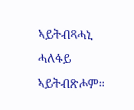ኣይትብጻሓኒ ሓለፋይ ኣይትብጽሖም።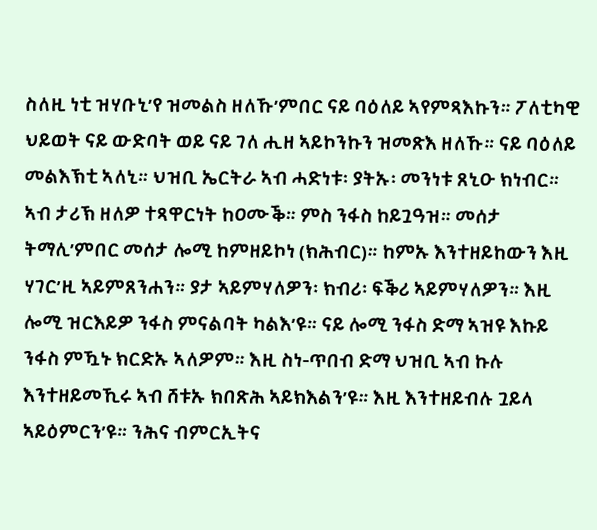ስለዚ ነቲ ዝሃቡኒ’የ ዝመልስ ዘለኹ’ምበር ናይ ባዕለይ ኣየምጻእኩን። ፖለቲካዊ ህይወት ናይ ውድባት ወይ ናይ ገለ ሒዘ ኣይኮንኩን ዝመጽእ ዘለኹ። ናይ ባዕለይ መልእኽቲ ኣለኒ። ህዝቢ ኤርትራ ኣብ ሓድነቱ፡ ያትኡ፡ መንነቱ ጸኒዑ ክነብር። ኣብ ታሪኽ ዘለዎ ተጻዋርነት ከዐሙቕ። ምስ ንፋስ ከይጓዓዝ። መሰታ ትማሊ’ምበር መሰታ ሎሚ ከምዘይኮነ (ክሕብር)። ከምኡ እንተዘይከውን እዚ ሃገር’ዚ ኣይምጸንሐን። ያታ ኣይምሃለዎን፡ ክብሪ፡ ፍቕሪ ኣይምሃለዎን። እዚ ሎሚ ዝርእይዎ ንፋስ ምናልባት ካልእ’ዩ። ናይ ሎሚ ንፋስ ድማ ኣዝዩ እኩይ ንፋስ ምዃኑ ክርድኡ ኣለዎም። እዚ ስነ-ጥበብ ድማ ህዝቢ ኣብ ኩሉ እንተዘይመኺሩ ኣብ ሸቱኡ ክበጽሕ ኣይክእልን’ዩ። እዚ እንተዘይብሉ ጓይላ ኣይዕምርን’ዩ። ንሕና ብምርኢትና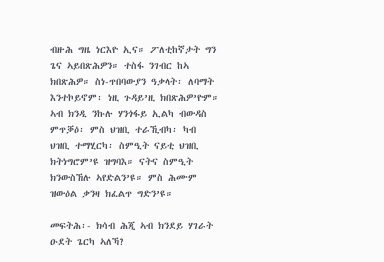ብዙሕ ግዜ ነርእዮ ኢና። ፖለቲከኛታት ግን ጌና ኣይበጽሕዎን። ተስፋ ንገብር ከኣ ክበጽሕዎ። ስነ-ጥበባውያን ዓቃላት፡ ለባማት እንተኮይኖም፡ ነዚ ጉዳይ’ዚ ክበጽሕዎ’ዮም። ኣብ ክንዲ ንኩሉ ሃንጎፋይ ኢልካ ብውዳስ ምጥቓዕ፡ ምስ ህዝቢ ተራኺብካ፡ ካብ ህዝቢ ተማሂርካ፡ ስምዒት ናይቲ ህዝቢ ክትነግሮም’ዩ ዝግባእ። ናትና ስምዒት ክንውስኸሉ ኣየድልን’ዩ። ምስ ሕሙም ዝውዕል ቃንዛ ክፈልጥ ግድን’ዩ።

መፍትሕ፡- ክሳብ ሕጂ ኣብ ክንደይ ሃገራት ዑደት ጌርካ ኣለኻ?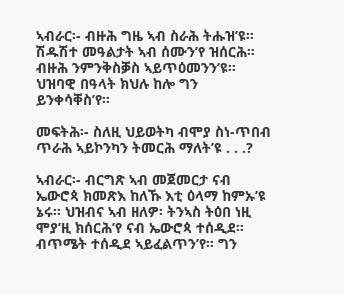ኣብራር፡- ብዙሕ ግዜ ኣብ ስራሕ ትሑዝ’ዩ። ሽዱሽተ መዓልታት ኣብ ሰሙን’የ ዝሰርሕ። ብዙሕ ንምንቅስቓስ ኣይጥዕመንን’ዩ። ህዝባዊ በዓላት ክህሉ ከሎ ግን ይንቀሳቐስ’የ።

መፍትሕ፡- ስለዚ ህይወትካ ብሞያ ስነ-ጥበብ ጥራሕ ኣይኮንካን ትመርሕ ማለት’ዩ . . .?

ኣብራር፡- ብርግጽ ኣብ መጀመርታ ናብ ኤውሮጳ ክመጽእ ከለኹ እቲ ዕላማ ከምኡ’ዩ ኔሩ። ህዝብና ኣብ ዘለዎ፡ ትንኣስ ትዕበ ነዚ ሞያ’ዚ ክሰርሕ’የ ናብ ኤውሮጳ ተሰዲደ። ብጥሜት ተሰዲደ ኣይፈልጥን’የ። ግን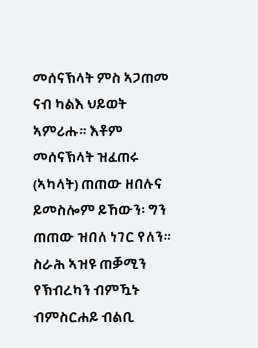መሰናኽላት ምስ ኣጋጠመ ናብ ካልእ ህይወት ኣምሪሑ። እቶም መሰናኽላት ዝፈጠሩ (ኣካላት) ጠጠው ዘበሉና ይመስሎም ይኸውን፡ ግን ጠጠው ዝበለ ነገር የለን። ስራሕ ኣዝዩ ጠቓሚን የኽብረካን ብምዃኑ ብምስርሐይ ብልቢ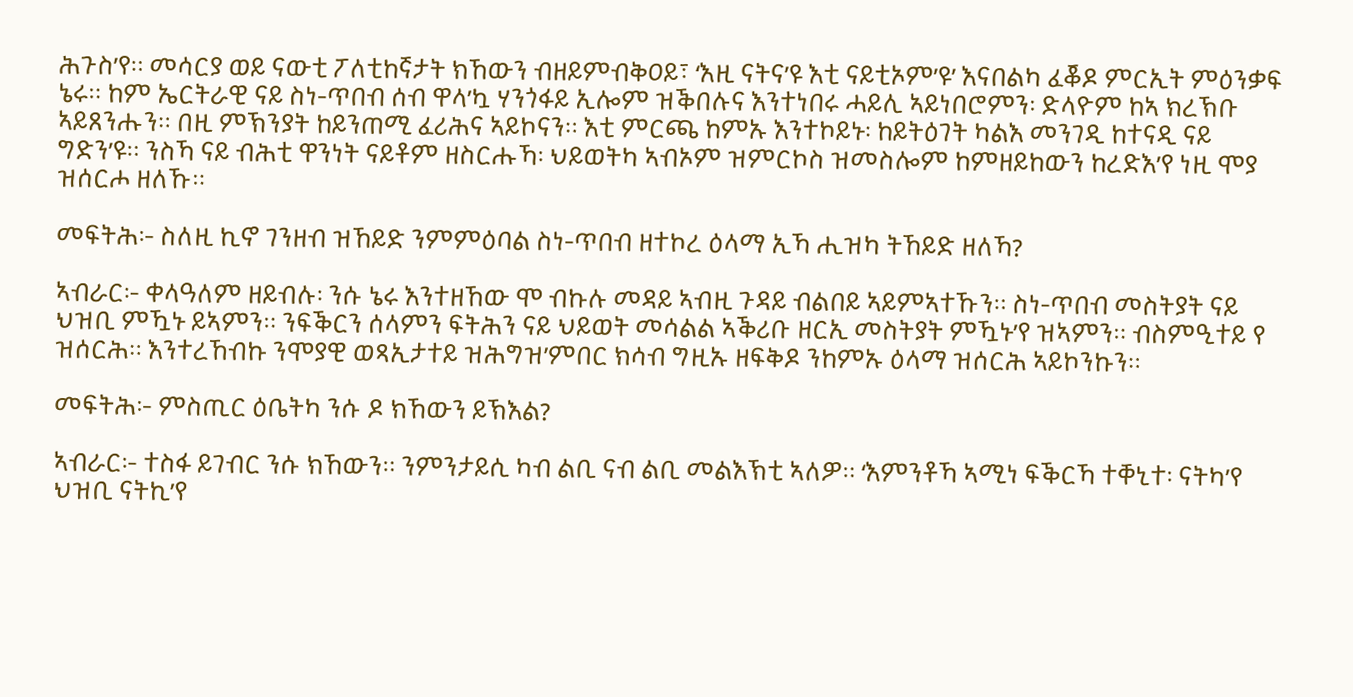ሕጉስ’የ። መሳርያ ወይ ናውቲ ፖለቲከኛታት ክኸውን ብዘይምብቅዐይ፣ ‘እዚ ናትና’ዩ እቲ ናይቲኦም’ዩ’ እናበልካ ፈቖዶ ምርኢት ምዕንቃፍ ኔሩ። ከም ኤርትራዊ ናይ ስነ-ጥበብ ሰብ ዋላ’ኳ ሃንጎፋይ ኢሎም ዝቕበሉና እንተነበሩ ሓይሊ ኣይነበሮምን፡ ድላዮም ከኣ ክረኽቡ ኣይጸንሑን። በዚ ምኽንያት ከይንጠሚ ፈሪሕና ኣይኮናን። እቲ ምርጫ ከምኡ እንተኮይኑ፡ ከይትዕገት ካልእ መንገዲ ከተናዲ ናይ ግድን’ዩ። ንስኻ ናይ ብሕቲ ዋንነት ናይቶም ዘስርሑኻ፡ ህይወትካ ኣብኦም ዝምርኮስ ዝመስሎም ከምዘይከውን ከረድእ’የ ነዚ ሞያ ዝሰርሖ ዘለኹ።

መፍትሕ፡- ስለዚ ኪኖ ገንዘብ ዝኸይድ ንምምዕባል ስነ-ጥበብ ዘተኮረ ዕላማ ኢኻ ሒዝካ ትኸይድ ዘለኻ?

ኣብራር፡- ቀላዓለም ዘይብሉ፡ ንሱ ኔሩ እንተዘኸው ሞ ብኩሉ መዳይ ኣብዚ ጉዳይ ብልበይ ኣይምኣተኹን። ስነ-ጥበብ መስትያት ናይ ህዝቢ ምዃኑ ይኣምን። ንፍቕርን ሰላምን ፍትሕን ናይ ህይወት መሳልል ኣቕሪቡ ዘርኢ መስትያት ምዃኑ’የ ዝኣምን። ብስምዒተይ የ ዝሰርሕ። እንተረኸብኩ ንሞያዊ ወጻኢታተይ ዝሕግዝ’ምበር ክሳብ ግዚኡ ዘፍቅዶ ንከምኡ ዕላማ ዝሰርሕ ኣይኮንኩን።

መፍትሕ፡- ምስጢር ዕቤትካ ንሱ ዶ ክኸውን ይኽእል?

ኣብራር፡- ተስፋ ይገብር ንሱ ክኸውን። ንምንታይሲ ካብ ልቢ ናብ ልቢ መልእኽቲ ኣለዎ። ‘እምንቶኻ ኣሚነ ፍቕርኻ ተቐኒተ፡ ናትካ’የ ህዝቢ ናትኪ’የ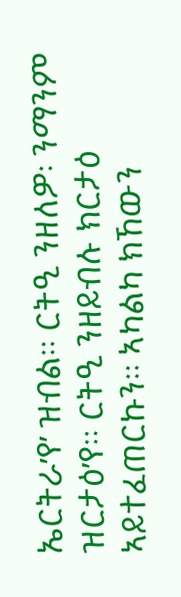ኤርትራ’የ’ ዝብል። ርትዒ ንዘለዎ፡ ንማንም ዝርታዕ’የ። ርትዒ ንዘይብሉ ክርታዕ ኣይተፈጠርኩን። ኣካልካ ክኸውን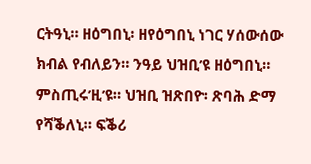ርትዓኒ። ዘዕግበኒ፡ ዘየዕግበኒ ነገር ሃሰውሰው ክብል የብለይን። ንዓይ ህዝቢ’ዩ ዘዕግበኒ። ምስጢሩ’ዚ’ዩ። ህዝቢ ዝጽበዮ፡ ጽባሕ ድማ የሻቕለኒ። ፍቕሪ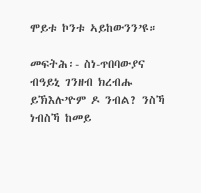ሞይቱ ኮንቱ ኣይከውንን’ዩ።

መፍትሕ፡- ስነ-ጥበባውያና ብዓይኒ ገንዘብ ክረብሑ ይኽእሉ’ዮም ዶ ንብል? ንስኻ ነብስኻ ከመይ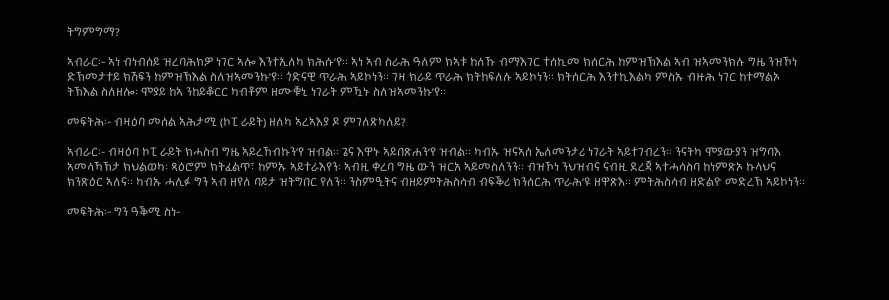ትግምግማ?

ኣብራር፡- ኣነ ብነብሰይ ዝረባሕክዎ ነገር ኣሎ እንተኢለካ ክሕሱ’የ። ኣነ ኣብ ስራሕ ዓለም ክኣቱ ከለኹ ብማእገር ተሰኪመ ክሰርሕ ከምዝኽእል ኣብ ዝኣመንክሉ ግዜ ንዝኾነ ድኽመታተይ ክሽፍን ከምዝኽእል ስለዝኣመንኩ’የ። ጎድናዊ ጥራሕ ኣይኮነን። ገዛ ክራይ ጥራሕ ክትከፍለሉ ኣይኮነን። ክትሰርሕ እንተኪእልካ ምስኡ ብዙሕ ነገር ከተማልኦ ትኽእል ስለዘሎ፡ ሞያይ ከኣ ንከይቆርር ካብቶም ዘሙቑኒ ነገራት ምዃኑ ስለዝኣመንኩ’የ።

መፍትሕ፡- ብዛዕባ መሰል ኣሕታሚ (ኮፒ ራይት) ዘለካ ኣረኣእያ ዶ ምገለጽካለይ?

ኣብራር፡- ብዛዕባ ኮፒ ራይት ክሓስብ ግዜ ኣይረኸብኩን’የ ዝብል። ጌና እዋኑ ኣይበጽሐን’የ ዝብል። ካብኡ ዝናኣሰ ኤለመንታሪ ነገራት ኣይተገብረን። ንናትካ ሞያውያን ዝግባእ ኣመላኻኽታ ክህልወካ፡ ጻዕሮም ክትፈልጥ፣ ከምኡ ኣይተራእየን፡ ኣብዚ ቀረባ ግዜ ውን ዝርአ ኣይመስለንን። ብዝኾነ ንህዝብና ናብዚ ደረጃ ኣተሓሳስባ ከነምጽኦ ኩላህና ክንጽዕር ኣለና። ካብኡ ሓሊፉ ግን ኣብ ዘየለ ባይታ ዝትግበር የለን። ንስምዒትና ብዘይምትሕስሳብ ብፍቕሪ ክንሰርሕ ጥራሕ’ዩ ዘዋጽእ። ምትሕስሳብ ዘድልዮ መድረኽ ኣይኮነን።

መፍትሕ፡- ግን ዓቕሚ ስነ-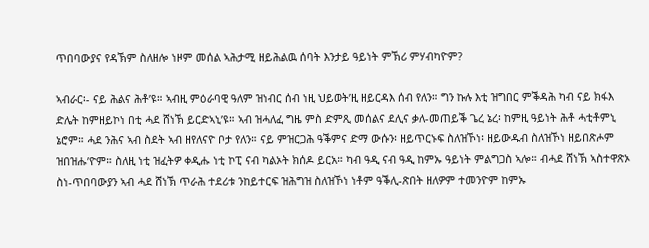ጥበባውያና የዳኽም ስለዘሎ ነዞም መሰል ኣሕታሚ ዘይሕልዉ ሰባት እንታይ ዓይነት ምኽሪ ምሃብካዮም?

ኣብራር፡- ናይ ሕልና ሕቶ’ዩ። ኣብዚ ምዕራባዊ ዓለም ዝነብር ሰብ ነዚ ህይወት’ዚ ዘይርዳእ ሰብ የለን። ግን ኩሉ እቲ ዝግበር ምቕዳሕ ካብ ናይ ክፋእ ድሌት ከምዘይኮነ በቲ ሓደ ሸነኽ ይርድኣኒ’ዩ። ኣብ ዝሓለፈ ግዜ ምስ ድምጺ መሰልና ደሊና ቃለ-መጠይቕ ጌረ ኔረ፡ ከምዚ ዓይነት ሕቶ ሓቲቶምኒ ኔሮም። ሓደ ንሕና ኣብ ስደት ኣብ ዘየለናዮ ቦታ የለን። ናይ ምዝርጋሕ ዓቕምና ድማ ውሱን፡ ዘይጥርኑፍ ስለዝኾነ፡ ዘይውዱብ ስለዝኾነ ዘይበጽሖም ዝበዝሑ’ዮም። ስለዚ ነቲ ዝፈትዎ ቀዲሑ ነቲ ኮፒ ናብ ካልኦት ክሰዶ ይርአ። ካብ ዓዲ ናብ ዓዲ ከምኡ ዓይነት ምልግጋስ ኣሎ። ብሓደ ሸነኽ ኣስተዋጽኦ ስነ-ጥበባውያን ኣብ ሓደ ሸነኽ ጥራሕ ተደሪቱ ንከይተርፍ ዝሕግዝ ስለዝኾነ ነቶም ዓቕሊ-ጽበት ዘለዎም ተመንዮም ከምኡ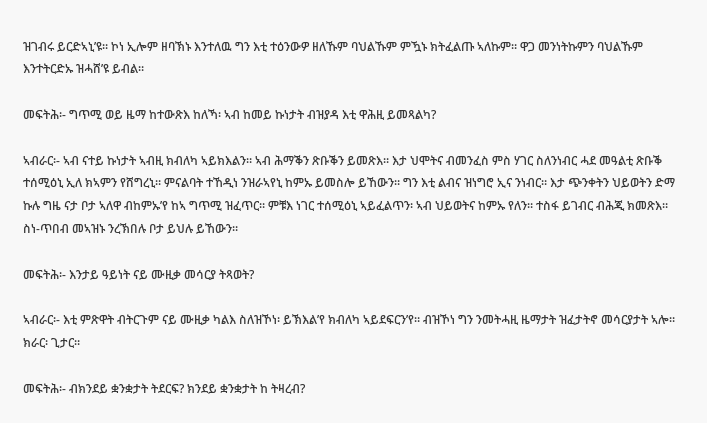ዝገብሩ ይርድኣኒ’ዩ። ኮነ ኢሎም ዘባኽኑ እንተለዉ ግን እቲ ተዕንውዎ ዘለኹም ባህልኹም ምዃኑ ክትፈልጡ ኣለኩም። ዋጋ መንነትኩምን ባህልኹም እንተትርድኡ ዝሓሸ’ዩ ይብል።

መፍትሕ፡- ግጥሚ ወይ ዜማ ከተውጽእ ከለኻ፡ ኣብ ከመይ ኩነታት ብዝያዳ እቲ ዋሕዚ ይመጻልካ?

ኣብራር፡- ኣብ ናተይ ኩነታት ኣብዚ ክብለካ ኣይክእልን። ኣብ ሕማቕን ጽቡቕን ይመጽእ። እታ ህሞትና ብመንፈስ ምስ ሃገር ስለንነብር ሓደ መዓልቲ ጽቡቕ ተሰሚዕኒ ኢለ ክኣምን የሸግረኒ። ምናልባት ተኸዲነ ንዝራኣየኒ ከምኡ ይመስሎ ይኸውን። ግን እቲ ልብና ዝነግሮ ኢና ንነብር። እታ ጭንቀትን ህይወትን ድማ ኩሉ ግዜ ናታ ቦታ ኣለዋ ብከምኡ’የ ከኣ ግጥሚ ዝፈጥር። ምቹእ ነገር ተሰሚዕኒ ኣይፈልጥን፡ ኣብ ህይወትና ከምኡ የለን። ተስፋ ይገብር ብሕጂ ክመጽእ። ስነ-ጥበብ መኣዝኑ ንረኽበሉ ቦታ ይህሉ ይኸውን።

መፍትሕ፡- እንታይ ዓይነት ናይ ሙዚቃ መሳርያ ትጻወት?

ኣብራር፡- እቲ ምጽዋት ብትርጉም ናይ ሙዚቃ ካልእ ስለዝኾነ፡ ይኽእል’የ ክብለካ ኣይደፍርን’የ። ብዝኾነ ግን ንመትሓዚ ዜማታት ዝፈታትኖ መሳርያታት ኣሎ። ክራር፡ ጊታር።

መፍትሕ፡- ብክንደይ ቋንቋታት ትደርፍ? ክንደይ ቋንቋታት ከ ትዛረብ?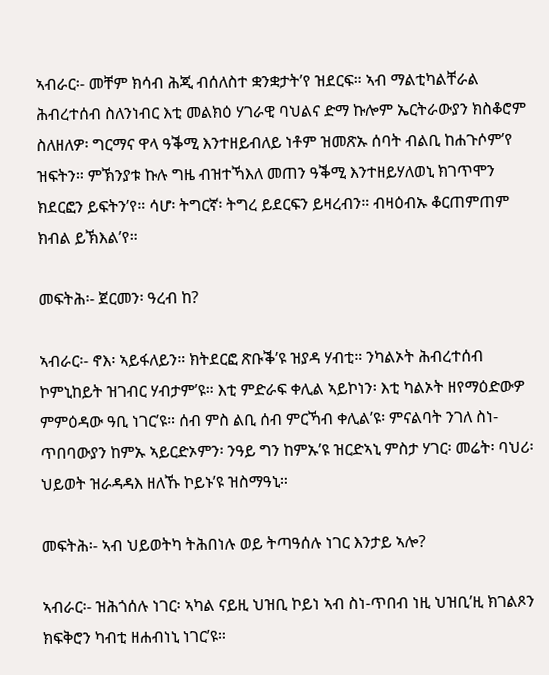ኣብራር፡- መቸም ክሳብ ሕጂ ብሰለስተ ቋንቋታት’የ ዝደርፍ። ኣብ ማልቲካልቸራል ሕብረተሰብ ስለንነብር እቲ መልክዕ ሃገራዊ ባህልና ድማ ኩሎም ኤርትራውያን ክስቆሮም ስለዘለዎ፡ ግርማና ዋላ ዓቕሚ እንተዘይብለይ ነቶም ዝመጽኡ ሰባት ብልቢ ከሐጉሶም’የ ዝፍትን። ምኽንያቱ ኩሉ ግዜ ብዝተኻእለ መጠን ዓቕሚ እንተዘይሃለወኒ ክገጥሞን ክደርፎን ይፍትን’የ። ሳሆ፡ ትግርኛ፡ ትግረ ይደርፍን ይዛረብን። ብዛዕብኡ ቆርጠምጠም ክብል ይኽእል’የ።

መፍትሕ፡- ጀርመን፡ ዓረብ ከ?

ኣብራር፡- ኖእ፡ ኣይፋለይን። ክትደርፎ ጽቡቕ’ዩ ዝያዳ ሃብቲ። ንካልኦት ሕብረተሰብ ኮምኒከይት ዝገብር ሃብታም’ዩ። እቲ ምድራፍ ቀሊል ኣይኮነን፡ እቲ ካልኦት ዘየማዕድውዎ ምምዕዳው ዓቢ ነገር’ዩ። ሰብ ምስ ልቢ ሰብ ምርኻብ ቀሊል’ዩ፡ ምናልባት ንገለ ስነ-ጥበባውያን ከምኡ ኣይርድኦምን፡ ንዓይ ግን ከምኡ’ዩ ዝርድኣኒ ምስታ ሃገር፡ መሬት፡ ባህሪ፡ ህይወት ዝራዳዳእ ዘለኹ ኮይኑ’ዩ ዝስማዓኒ።

መፍትሕ፡- ኣብ ህይወትካ ትሕበነሉ ወይ ትጣዓሰሉ ነገር እንታይ ኣሎ?

ኣብራር፡- ዝሕጎሰሉ ነገር፡ ኣካል ናይዚ ህዝቢ ኮይነ ኣብ ስነ-ጥበብ ነዚ ህዝቢ’ዚ ክገልጾን ክፍቅሮን ካብቲ ዘሐብነኒ ነገር’ዩ።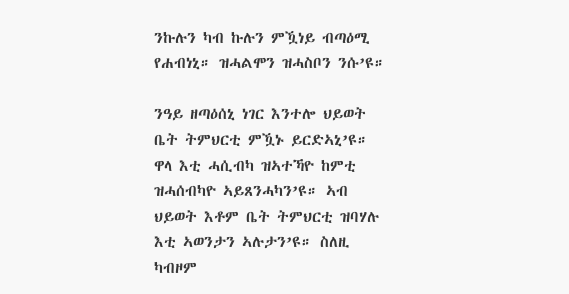ንኩሉን ካብ ኩሉን ምዃነይ ብጣዕሚ የሐብነኒ። ዝሓልሞን ዝሓስቦን ንሱ’ዩ።

ንዓይ ዘጣዕሰኒ ነገር እንተሎ ህይወት ቤት ትምህርቲ ምዃኑ ይርድኣኒ’ዩ። ዋላ እቲ ሓሲብካ ዝኣተኻዮ ከምቲ ዝሓሰብካዮ ኣይጸንሓካን’ዩ። ኣብ ህይወት እቶም ቤት ትምህርቲ ዝባሃሉ እቲ ኣወንታን ኣሉታን’ዩ። ስለዚ ካብዞም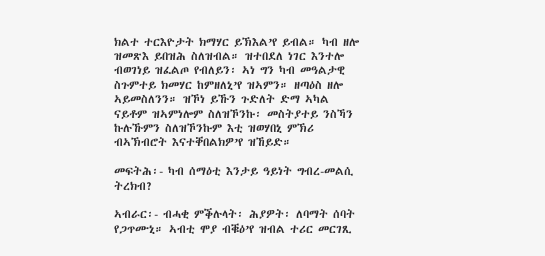ክልተ ተርእዮታት ክማሃር ይኽእል’የ ይብል። ካብ ዘሎ ዝመጽእ ይበዝሕ ስለዝብል። ዝተበደለ ነገር እንተሎ ብወገነይ ዝፈልጦ የብለይን፡ ኣነ ግን ካብ መዓልታዊ ስጉምተይ ክመሃር ከምዘለኒ’የ ዝኣምን። ዘጣዕስ ዘሎ ኣይመስለንን። ዝኾነ ይኹን ጉድለት ድማ ኣካል ናይቶም ዝኣምነሎም ስለዝኾንኩ፡ መስትያተይ ንስኻን ኩሉኹምን ስለዝኾንኩም እቲ ዝወሃበኒ ምኽሪ ብኣኽብሮት እናተቐበልክዎ’የ ዝኸይድ።

መፍትሕ፡- ካብ ሰማዕቲ እንታይ ዓይነት ግብረ-መልሲ ትረክብ?

ኣብራር፡- ብሓቂ ምቕሉላት፡ ሕያዎት፡ ለባማት ሰባት የጋጥሙኒ። ኣብቲ ሞያ ብቑዕ’የ ዝብል ተሪር መርገጺ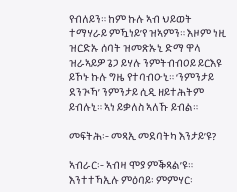የብለይን። ከም ኩሉ ኣብ ህይወት ተማሃራይ ምዃነይ’የ ዝኣምን። እዞም ነዚ ዝርድኡ ሰባት ዝመጽኡኒ ድማ ዋላ ዝራኣይዎ ጌጋ ይሃሉ ንምትብብዐይ ይርእዩ ይኾኑ ኩሉ ግዜ የተባብዑኒ። ‘ንምንታይ ደንጒኻ’ ንምንታይ ሲዲ ዘይተሕትም ይብሉኒ። ኣነ ይቃለስ ኣለኹ ይብል።

መፍትሕ፡- መጻኢ መደባትካ እንታይ’ዩ?

ኣብራር፡- ኣብዛ ሞያ ምቕጻል’ዩ። እንተተኻኢሉ ምዕባይ፡ ምምሃር፡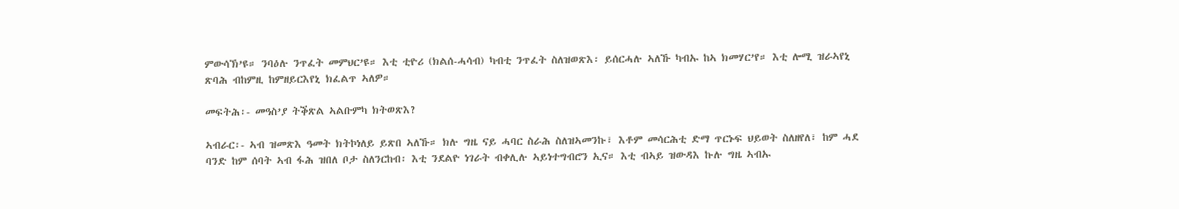ምውሳኽ’ዩ። ንባዕሉ ንጥፈት መምህር’ዩ። እቲ ቲዮሪ (ክልሰ-ሓሳብ) ካብቲ ንጥፈት ስለዝወጽእ፡ ይሰርሓሉ ኣለኹ ካብኡ ከኣ ክመሃር’የ። እቲ ሎሚ ዝራኣየኒ ጽባሕ ብከምዚ ከምዘይርእየኒ ክፈልጥ ኣለዎ።

መፍትሕ፡- መዓስ’ያ ትቕጽል ኣልቡምካ ክትወጽእ?

ኣብራር፡- ኣብ ዝመጽእ ዓመት ክትኮነለይ ይጽበ ኣለኹ። ክሉ ግዜ ናይ ሓባር ስራሕ ስለዝኣመንኩ፣ እቶም መሳርሕቲ ድማ ጥርኑፍ ህይወት ስለዘየለ፣ ከም ሓደ ባንድ ከም ሰባት ኣብ ፋሕ ዝበለ ቦታ ስለንርከብ፡ እቲ ንደልዮ ነገራት ብቀሊሉ ኣይነተግብሮን ኢና። እቲ ብኣይ ዝውዳእ ኩሉ ግዜ ኣብኡ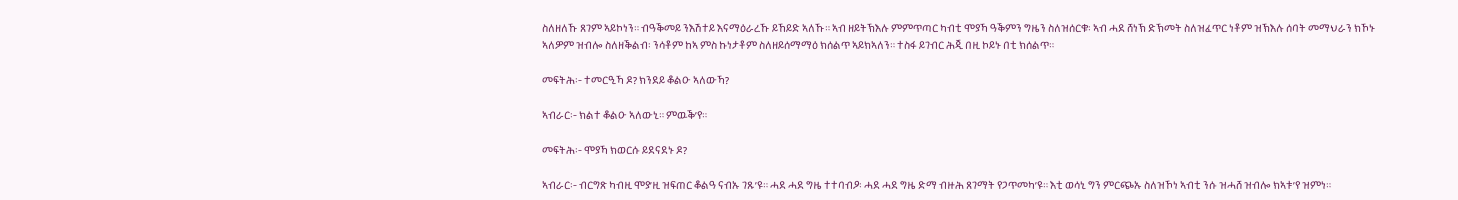ስለዘለኹ ጸገም ኣይኮነን። ብዓቕመይ ንእሽተይ እናማዕራረኹ ይኸይድ ኣለኹ። ኣብ ዘይትኽእሉ ምምጥጣር ካብቲ ሞያኻ ዓቕምን ግዜን ስለዝሰርቁ፡ ኣብ ሓደ ሸነኽ ድኽመት ስለዝፈጥር ነቶም ዝኽእሉ ሰባት መማህራን ክኾኑ ኣለዎም ዝብሎ ስለዘቕልብ፡ ንሳቶም ከኣ ምስ ኩነታቶም ስለዘይሰማማዕ ክሰልጥ ኣይክኣለን። ተስፋ ይገብር ሕጂ በዚ ኮይኑ በቲ ክሰልጥ።

መፍትሕ፡- ተመርዒኻ ዶ? ክንደይ ቆልዑ ኣለውኻ?

ኣብራር፡- ክልተ ቆልዑ ኣለውኒ። ምዉቕ’የ።

መፍትሕ፡- ሞያኻ ክወርሱ ይደናደኑ ዶ?

ኣብራር፡- ብርግጽ ካብዚ ሞያ’ዚ ዝፍጠር ቆልዓ ናብኡ ገጹ’ዩ። ሓደ ሓደ ግዜ ተተባብዖ፡ ሓደ ሓደ ግዜ ድማ ብዙሕ ጸገማት የጋጥመካ’ዩ። እቲ ወሳኒ ግን ምርጭኡ ስለዝኾነ ኣብቲ ንሱ ዝሓሸ ዝብሎ ክኣቱ’የ ዝምነ።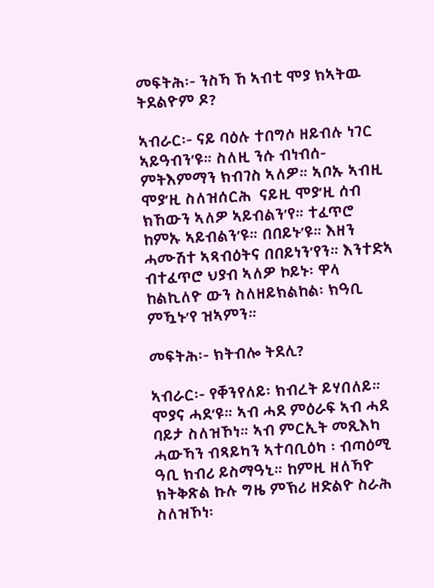መፍትሕ፡- ንስኻ ኸ ኣብቲ ሞያ ክኣትዉ ትደልዮም ዶ?

ኣብራር፡- ናይ ባዕሉ ተበግሶ ዘይብሉ ነገር ኣይዓብን’ዩ። ስለዚ ንሱ ብነብሰ-ምትእምማን ክብገስ ኣለዎ። ኣቦኡ ኣብዚ ሞያ’ዚ ስለዝሰርሕ  ናይዚ ሞያ’ዚ ሰብ ክኸውን ኣለዎ ኣይብልን’የ። ተፈጥሮ ከምኡ ኣይብልን’ዩ። በበይኑ’ዩ። እዘን ሓሙሽተ ኣጻብዕትና በበይነን’የን። እንተድኣ ብተፈጥሮ ህያብ ኣለዎ ኮይኑ፡ ዋላ ከልኪለዮ ውን ስለዘይክልከል፡ ክዓቢ ምዃኑ’የ ዝኣምን።

መፍትሕ፡- ክትብሎ ትደሊ?

ኣብራር፡- የቐንየለይ፡ ክብረት ይሃበለይ። ሞያና ሓደ’ዩ። ኣብ ሓደ ምዕራፍ ኣብ ሓደ ባይታ ስለዝኾነ። ኣብ ምርኢት መጺእካ ሓውኻን ብጻይካን ኣተባቢዕካ ፡ ብጣዕሚ ዓቢ ክብሪ ይስማዓኒ። ከምዚ ዘለኻዮ ክትቅጽል ኩሉ ግዜ ምኽሪ ዘድልዮ ስራሕ ስለዝኾነ፡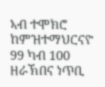ኣብ ተሞክሮ ከምዝተማህርናዮ 99 ካብ 100 ዘራኽበና ነጥቢ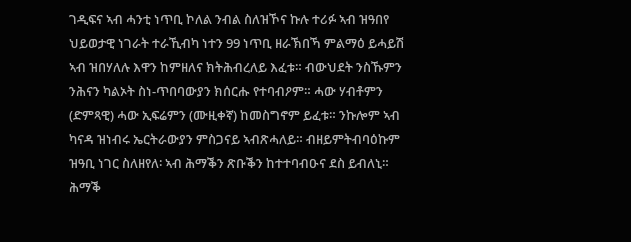ገዲፍና ኣብ ሓንቲ ነጥቢ ኮለል ንብል ስለዝኾና ኩሉ ተሪፉ ኣብ ዝዓበየ ህይወታዊ ነገራት ተራኺብካ ነተን 99 ነጥቢ ዘራኽበኻ ምልማዕ ይሓይሽ ኣብ ዝበሃለሉ እዋን ከምዘለና ክትሕብረለይ እፈቱ። ብውህደት ንስኹምን ንሕናን ካልኦት ስነ-ጥበባውያን ክሰርሑ የተባብዖም። ሓው ሃብቶምን (ድምጻዊ) ሓው ኢፍሬምን (ሙዚቀኛ) ከመስግኖም ይፈቱ። ንኩሎም ኣብ ካናዳ ዝነብሩ ኤርትራውያን ምስጋናይ ኣብጽሓለይ። ብዘይምትብባዕኩም ዝዓቢ ነገር ስለዘየለ፡ ኣብ ሕማቕን ጽቡቕን ከተተባብዑና ደስ ይብለኒ። ሕማቕ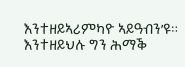እንተዘይኣሪምካዮ ኣይዓብን’ዩ። እንተዘይህሉ ግን ሕማቕ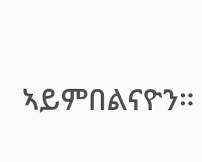ኣይምበልናዮን።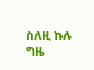ስለዚ ኩሉ ግዜ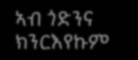ኣብ ጎድንና ክንርእየኩም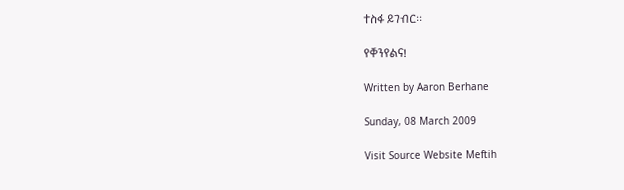ተስፋ ይገብር።

የቐንየልና!

Written by Aaron Berhane

Sunday, 08 March 2009

Visit Source Website Meftih